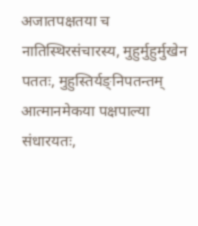अजातपक्षतया च नातिस्थिरसंचारस्य, मुहुर्मुहुर्मुखेन पततः, मुहुस्तिर्यङ्निपतन्तम् आत्मानमेकया पक्षपाल्या संधारयतः,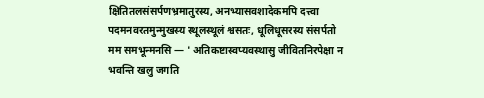क्षितितलसंसर्पणभ्रमातुरस्य, अनभ्यासवशादेकमपि दत्त्वा पदमनवरतमुन्मुखस्य स्थूलस्थूलं श्वसतः, धूलिधूसरस्य संसर्पतो मम समभून्मनसि — ' अतिकष्टास्वप्यवस्थासु जीवितनिरपेक्षा न भवन्ति खलु जगति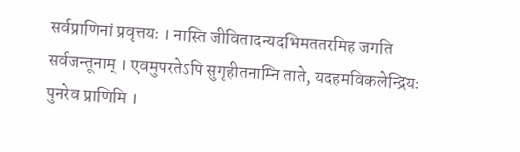सर्वप्राणिनां प्रवृत्तयः । नास्ति जीवितादन्यदभिमततरमिह जगति सर्वजन्तूनाम् । एवमुपरतेऽपि सुगृहीतनाम्नि ताते, यदहमविकलेन्द्रियः पुनरेव प्राणिमि ।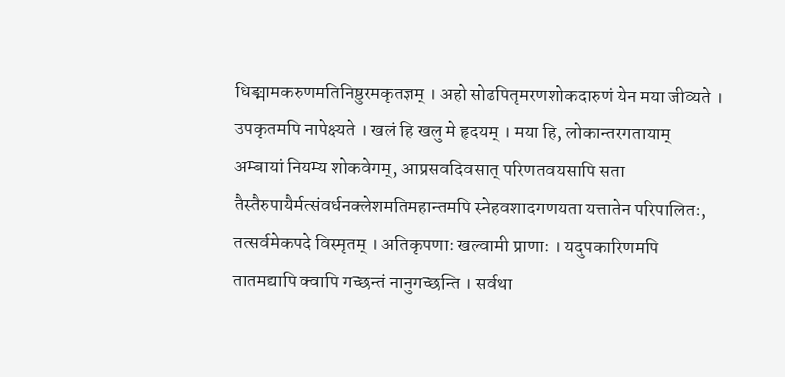धिङ्मामकरुणमतिनिष्ठुरमकृतज्ञम् । अहो सोढपितृमरणशोकदारुणं येन मया जीव्यते । उपकृतमपि नापेक्ष्यते । खलं हि खलु मे हृदयम् । मया हि, लोकान्तरगतायाम् अम्बायां नियम्य शोकवेगम्, आप्रसवदिवसात् परिणतवयसापि सता तैस्तैरुपायैर्मत्संवर्धनक्लेशमतिमहान्तमपि स्नेहवशादगणयता यत्तातेन परिपालितः, तत्सर्वमेकपदे विस्मृतम् । अतिकृपणाः खल्वामी प्राणाः । यदुपकारिणमपि तातमद्यापि क्वापि गच्छन्तं नानुगच्छन्ति । सर्वथा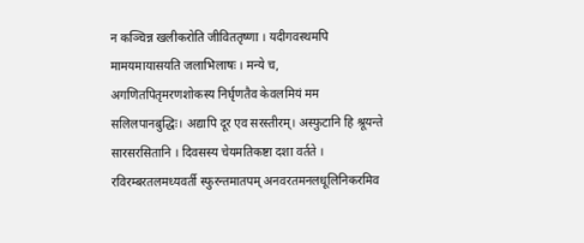न कञ्चिन्न खलीकरोति जीविततृष्णा । यदीगवस्थमपि मामयमायासयति जलाभिलाषः । मन्ये च, अगणितपितृमरणशोकस्य निर्घृणतैव केवलमियं मम सलिलपानबुद्धिः। अद्यापि दूर एव सरस्तीरम्। अस्फुटानि हि श्रूयन्ते सारसरसितानि । दिवसस्य चेयमतिकष्टा दशा वर्तते । रविरम्बरतलमध्यवर्ती स्फुरन्तमातपम् अनवरतमनलधूलिनिकरमिव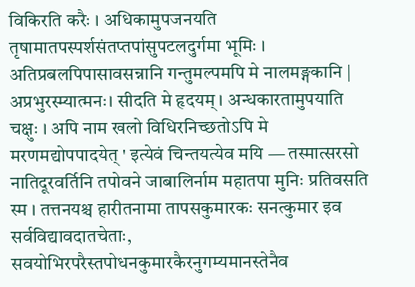विकिरति करैः । अधिकामुपजनयति तृषामातपस्पर्शसंतप्तपांसुपटलदुर्गमा भूमिः । अतिप्रबलपिपासावसन्नानि गन्तुमल्पमपि मे नालमङ्गकानि | अप्रभुरस्म्यात्मनः। सीदति मे हृदयम् । अन्धकारतामुपयाति चक्षुः । अपि नाम खलो विधिरनिच्छतोऽपि मे मरणमद्योपपादयेत् ' इत्येवं चिन्तयत्येव मयि — तस्मात्सरसो नातिदूरवर्तिनि तपोवने जाबालिर्नाम महातपा मुनिः प्रतिवसति स्म । तत्तनयश्च हारीतनामा तापसकुमारकः सनत्कुमार इव सर्वविद्यावदातचेताः, सवयोभिरपरैस्तपोधनकुमारकैरनुगम्यमानस्तेनैव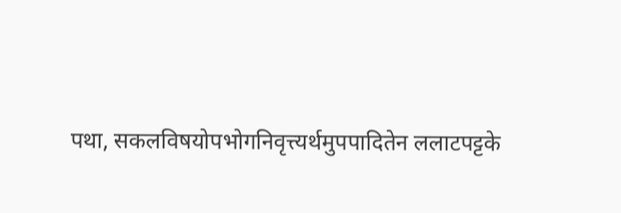पथा, सकलविषयोपभोगनिवृत्त्यर्थमुपपादितेन ललाटपट्टके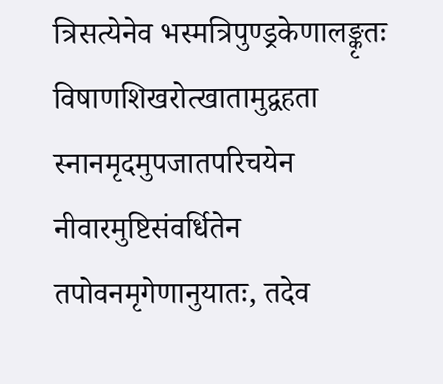त्रिसत्येनेव भस्मत्रिपुण्ड्रकेणालङ्कृतः विषाणशिखरोत्खातामुद्वहता स्नानमृदमुपजातपरिचयेन नीवारमुष्टिसंवर्धितेन तपोवनमृगेणानुयातः, तदेव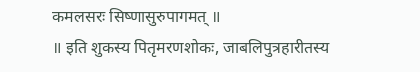कमलसरः सिष्णासुरुपागमत् ॥
॥ इति शुकस्य पितृमरणशोकः, जाबलिपुत्रहारीतस्य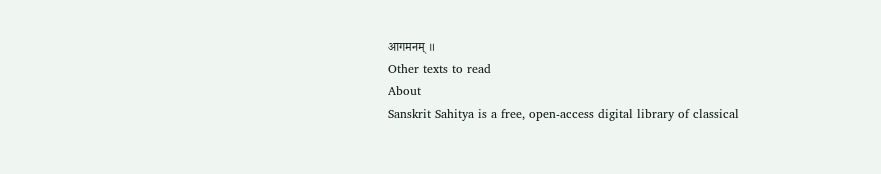आगमनम् ॥
Other texts to read
About
Sanskrit Sahitya is a free, open-access digital library of classical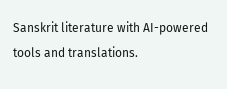Sanskrit literature with AI-powered tools and translations.